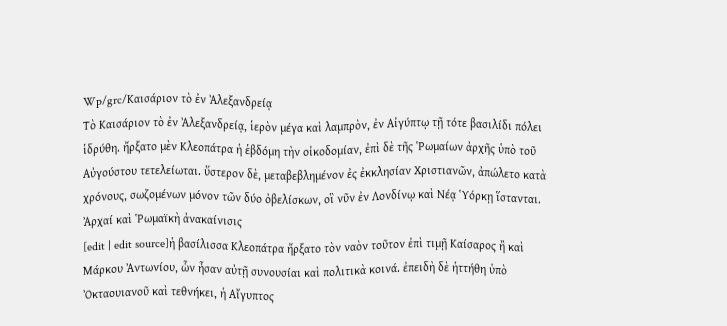Wp/grc/Καισάριον τὸ ἐν Ἀλεξανδρείᾳ
Τὸ Καισάριον τὸ ἐν Ἀλεξανδρείᾳ, ἱερὸν μέγα καὶ λαμπρὸν, ἐν Αἰγύπτῳ τῇ τότε βασιλίδι πόλει ἱδρύθη. ἤρξατο μὲν Κλεοπάτρα ἡ ἑβδόμη τὴν οἰκοδομίαν, ἐπὶ δὲ τῆς Ῥωμαίων ἀρχῆς ὑπὸ τοῦ Αὐγούστου τετελείωται. ὕστερον δὲ, μεταβεβλημένον ἐς ἐκκλησίαν Χριστιανῶν, ἀπώλετο κατὰ χρόνους, σωζομένων μόνον τῶν δύο ὀβελίσκων, οἳ νῦν ἐν Λονδίνῳ καὶ Νέᾳ Ὑόρκῃ ἵστανται.
Ἀρχαί καὶ Ῥωμαϊκὴ ἀνακαίνισις
[edit | edit source]ἡ βασίλισσα Κλεοπάτρα ἤρξατο τὸν ναὸν τοῦτον ἐπὶ τιμῇ Καίσαρος ἢ καὶ Μάρκου Ἀντωνίου, ὧν ἦσαν αὐτῇ συνουσίαι καὶ πολιτικὰ κοινά. ἐπειδὴ δὲ ἡττήθη ὑπὸ Ὀκταουιανοῦ καὶ τεθνήκει, ἡ Αἴγυπτος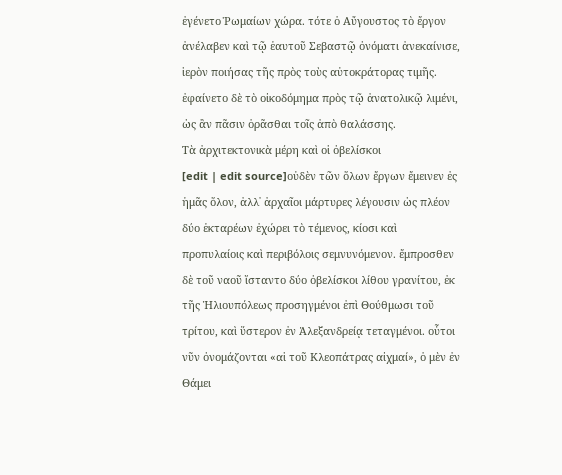ἐγένετο Ῥωμαίων χώρα. τότε ὁ Αὔγουστος τὸ ἔργον ἀνέλαβεν καὶ τῷ ἑαυτοῦ Σεβαστῷ ὀνόματι ἀνεκαίνισε, ἱερὸν ποιήσας τῆς πρὸς τοὺς αὐτοκράτορας τιμῆς. ἐφαίνετο δὲ τὸ οἰκοδόμημα πρὸς τῷ ἀνατολικῷ λιμένι, ὡς ἂν πᾶσιν ὁρᾶσθαι τοῖς ἀπὸ θαλάσσης.
Τὰ ἀρχιτεκτονικὰ μέρη καὶ οἱ ὀβελίσκοι
[edit | edit source]οὐδὲν τῶν ὅλων ἔργων ἔμεινεν ἐς ἡμᾶς ὅλον, ἀλλ᾽ ἀρχαῖοι μάρτυρες λέγουσιν ὡς πλέον δύο ἑκταρέων ἐχώρει τὸ τέμενος, κίοσι καὶ προπυλαίοις καὶ περιβόλοις σεμνυνόμενον. ἔμπροσθεν δὲ τοῦ ναοῦ ἵσταντο δύο ὀβελίσκοι λίθου γρανίτου, ἐκ τῆς Ἡλιουπόλεως προσηγμένοι ἐπὶ Θούθμωσι τοῦ τρίτου, καὶ ὕστερον ἐν Ἀλεξανδρείᾳ τεταγμένοι. οὗτοι νῦν ὀνομάζονται «αἱ τοῦ Κλεοπάτρας αἰχμαί», ὁ μὲν ἐν Θάμει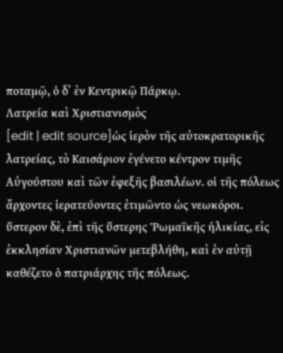ποταμῷ, ὁ δ᾽ ἐν Κεντρικῷ Πάρκῳ.
Λατρεία καὶ Χριστιανισμὸς
[edit | edit source]ὡς ἱερὸν τῆς αὐτοκρατορικῆς λατρείας, τὸ Καισάριον ἐγένετο κέντρον τιμῆς Αὐγούστου καὶ τῶν ἐφεξῆς βασιλέων. οἱ τῆς πόλεως ἄρχοντες ἱερατεύοντες ἐτιμῶντο ὡς νεωκόροι. ὕστερον δὲ, ἐπὶ τῆς ὕστερης Ῥωμαϊκῆς ἡλικίας, εἰς ἐκκλησίαν Χριστιανῶν μετεβλήθη, καὶ ἐν αὐτῇ καθέζετο ὁ πατριάρχης τῆς πόλεως.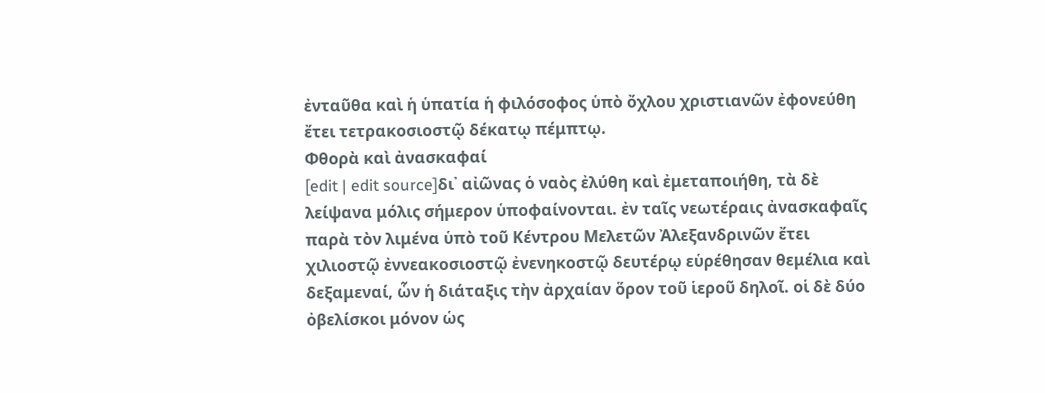ἐνταῦθα καὶ ἡ ὑπατία ἡ φιλόσοφος ὑπὸ ὄχλου χριστιανῶν ἐφονεύθη ἔτει τετρακοσιοστῷ δέκατῳ πέμπτῳ.
Φθορὰ καὶ ἀνασκαφαί
[edit | edit source]δι᾽ αἰῶνας ὁ ναὸς ἐλύθη καὶ ἐμεταποιήθη, τὰ δὲ λείψανα μόλις σήμερον ὑποφαίνονται. ἐν ταῖς νεωτέραις ἀνασκαφαῖς παρὰ τὸν λιμένα ὑπὸ τοῦ Κέντρου Μελετῶν Ἀλεξανδρινῶν ἔτει χιλιοστῷ ἐννεακοσιοστῷ ἐνενηκοστῷ δευτέρῳ εὑρέθησαν θεμέλια καὶ δεξαμεναί, ὧν ἡ διάταξις τὴν ἀρχαίαν ὅρον τοῦ ἱεροῦ δηλοῖ. οἱ δὲ δύο ὀβελίσκοι μόνον ὡς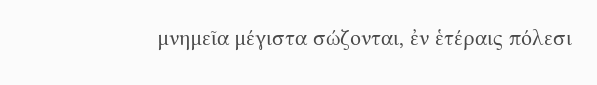μνημεῖα μέγιστα σώζονται, ἐν ἑτέραις πόλεσι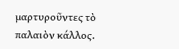μαρτυροῦντες τὸ παλαιὸν κάλλος.